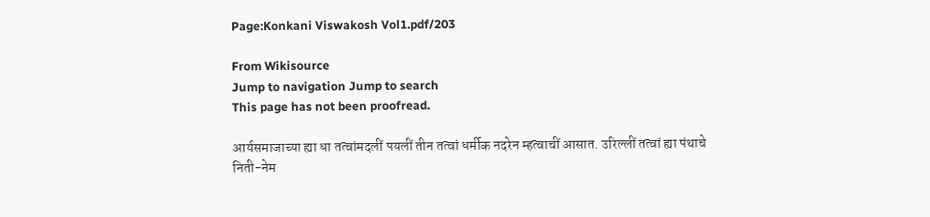Page:Konkani Viswakosh Vol1.pdf/203

From Wikisource
Jump to navigation Jump to search
This page has not been proofread.

आर्यसमाजाच्या ह्या धा तत्वांमदलीं पयलीं तीन तत्वां धर्मीक नदरेन म्हत्वाचीं आसात. उरिल्लीं तत्वां ह्या पंथाचे निती-नेम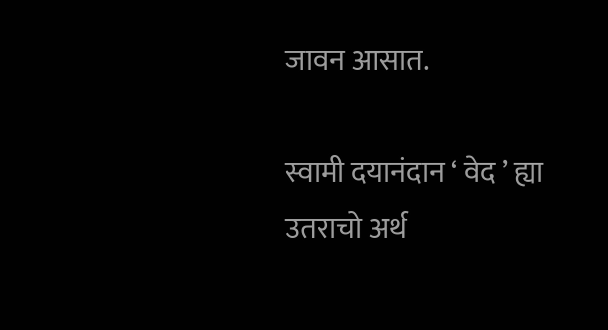जावन आसात.

स्वामी दयानंदान ‘ वेद ’ ह्या उतराचो अर्थ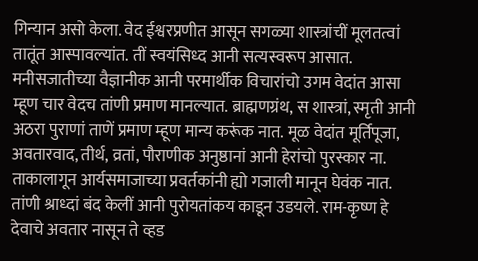गिन्यान असो केला. वेद ईश्वरप्रणीत आसून सगळ्या शास्त्रांचीं मूलतत्वां तातूंत आस्पावल्यांत. तीं स्वयंसिध्द आनी सत्यस्वरूप आसात. मनीसजातीच्या वैज्ञानीक आनी परमार्थीक विचारांचो उगम वेदांत आसा म्हूण चार वेदच तांणी प्रमाण मानल्यात. ब्राह्मणग्रंथ, स शास्त्रां, स्मृती आनी अठरा पुराणां ताणें प्रमाण म्हूण मान्य करूंक नात. मूळ वेदांत मूर्तिपूजा, अवतारवाद, तीर्थ, व्रतां, पौराणीक अनुष्ठानां आनी हेरांचो पुरस्कार ना. ताकालागून आर्यसमाजाच्या प्रवर्तकांनी ह्यो गजाली मानून घेवंक नात. तांणी श्राध्दां बंद केलीं आनी पुरोयतांकय काडून उडयले. राम-कृष्ण हे देवाचे अवतार नासून ते व्हड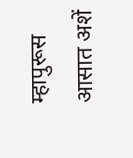म्हापुरूस आसात अशें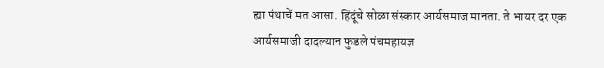ह्या पंथाचें मत आसा. हिंदूंचे सोळा संस्कार आर्यसमाज मानता. ते भायर दर एक आर्यसमाजी दादल्यान फुडले पंचमहायज्ञ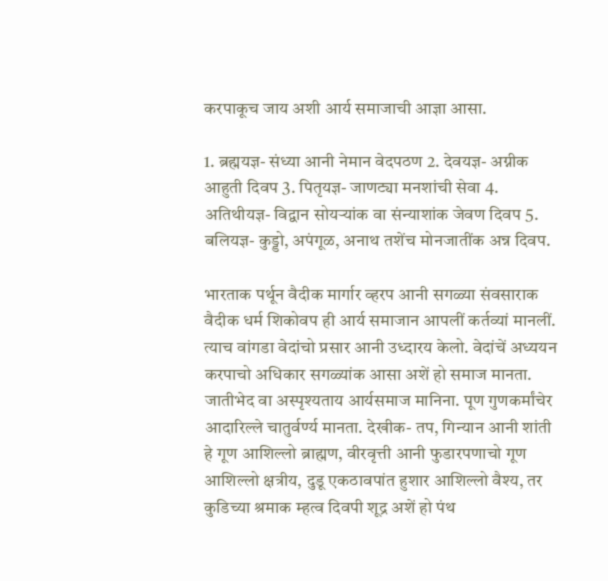करपाकूच जाय अशी आर्य समाजाची आज्ञा आसा.

1. ब्रह्मयज्ञ- संध्या आनी नेमान वेदपठण 2. देवयज्ञ- अग्नीक आहुती दिवप 3. पितृयज्ञ- जाणट्या मनशांची सेवा 4. अतिथीयज्ञ- विद्वान सोयऱ्यांक वा संन्याशांक जेवण दिवप 5. बलियज्ञ- कुड्डो, अपंगूळ, अनाथ तशेंच मोनजातींक अन्न दिवप.

भारताक पर्थून वैदीक मार्गार व्हरप आनी सगळ्या संवसाराक वैदीक धर्म शिकोवप ही आर्य समाजान आपलीं कर्तव्यां मानलीं. त्याच वांगडा वेदांचो प्रसार आनी उध्दारय केलो. वेदांचें अध्ययन करपाचो अधिकार सगळ्यांक आसा अशें हो समाज मानता. जातीभेद वा अस्पृश्यताय आर्यसमाज मानिना. पूण गुणकर्मांचेर आदारिल्ले चातुर्वर्ण्य मानता. देखीक- तप, गिन्यान आनी शांती हे गूण आशिल्लो ब्राह्मण, वीरवृत्ती आनी फुडारपणाचो गूण आशिल्लो क्षत्रीय, दुडू एकठावपांत हुशार आशिल्लो वैश्य, तर कुडिच्या श्रमाक म्हत्व दिवपी शूद्र अशें हो पंथ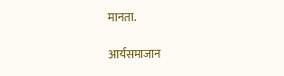मानता.

आर्यसमाजान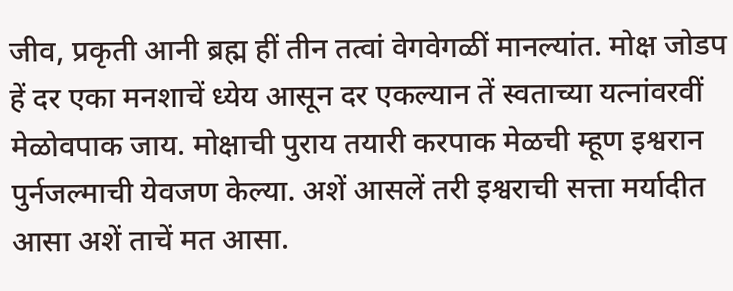जीव, प्रकृती आनी ब्रह्म हीं तीन तत्वां वेगवेगळीं मानल्यांत. मोक्ष जोडप हें दर एका मनशाचें ध्येय आसून दर एकल्यान तें स्वताच्या यत्नांवरवीं मेळोवपाक जाय. मोक्षाची पुराय तयारी करपाक मेळची म्हूण इश्वरान पुर्नजल्माची येवजण केल्या. अशें आसलें तरी इश्वराची सत्ता मर्यादीत आसा अशें ताचें मत आसा.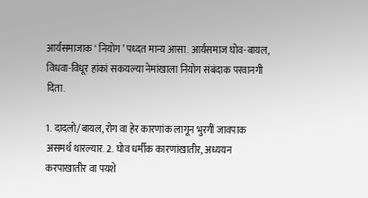आर्यसमाजाक ‘ नियोग ’ पध्दत मान्य आसा. आर्यसमाज घोव-बायल, विधवा-विधूर हांकां सकयल्या नेमांखाला नियोग संबंदाक परवानगी दिता.

1. दादलो/बायल, रोग वा हेर कारणांक लागून भुरगीं जावपाक असमर्थ थारल्यार. 2. घोव धर्मीक कारणांखातीर, अध्ययन करपाखातीर वा पयशे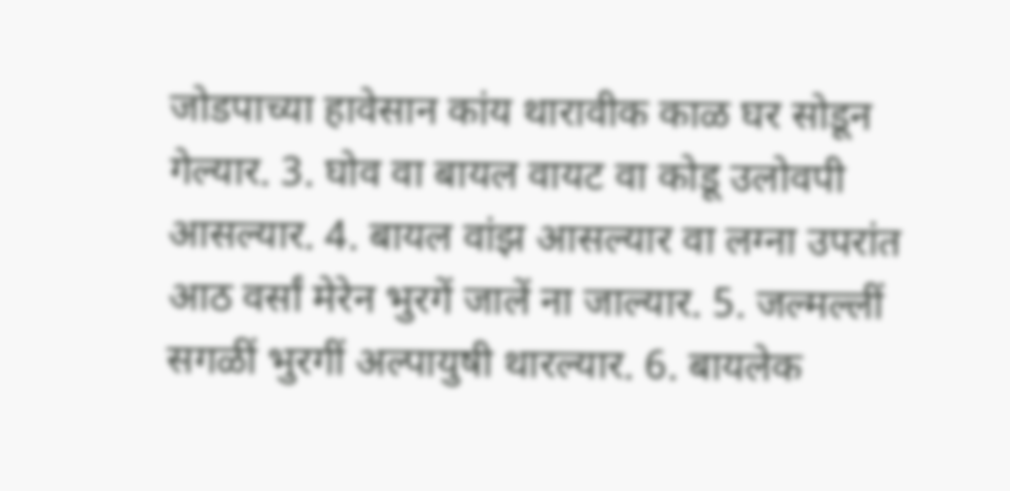जोडपाच्या हावेसान कांय थारावीक काळ घर सोडून गेल्यार. 3. घोव वा बायल वायट वा कोडू उलोवपी आसल्यार. 4. बायल वांझ आसल्यार वा लग्ना उपरांत आठ वर्सां मेरेन भुरगें जालें ना जाल्यार. 5. जल्मल्लीं सगळीं भुरगीं अल्पायुषी थारल्यार. 6. बायलेक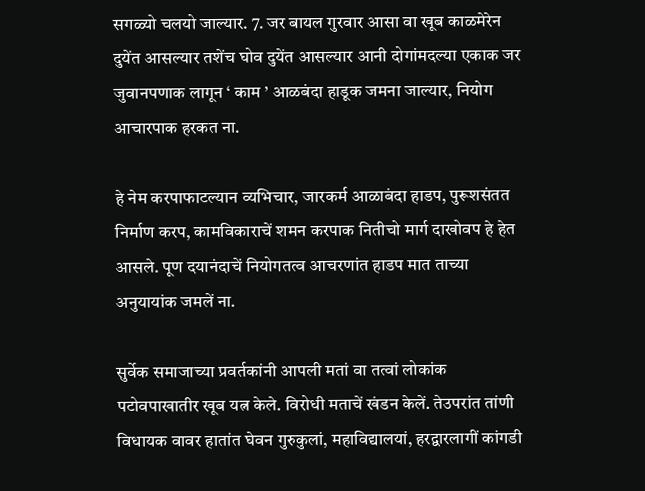सगळ्यो चलयो जाल्यार. 7. जर बायल गुरवार आसा वा खूब काळमेरेन दुयेंत आसल्यार तशेंच घोव दुयेंत आसल्यार आनी दोगांमदल्या एकाक जर जुवानपणाक लागून ‘ काम ’ आळबंदा हाडूक जमना जाल्यार, नियोग आचारपाक हरकत ना.

हे नेम करपाफाटल्यान व्यभिचार, जारकर्म आळाबंदा हाडप, पुरूशसंतत निर्माण करप, कामविकाराचें शमन करपाक नितीचो मार्ग दाखोवप हे हेत आसले. पूण दयानंदाचें नियोगतत्व आचरणांत हाडप मात ताच्या अनुयायांक जमलें ना.

सुर्वेक समाजाच्या प्रवर्तकांनी आपली मतां वा तत्वां लोकांक पटोवपाखातीर खूब यत्न केले. विरोधी मताचें खंडन केलें. तेउपरांत तांणी विधायक वावर हातांत घेवन गुरुकुलां, महाविद्यालयां, हरद्वारलागीं कांगडी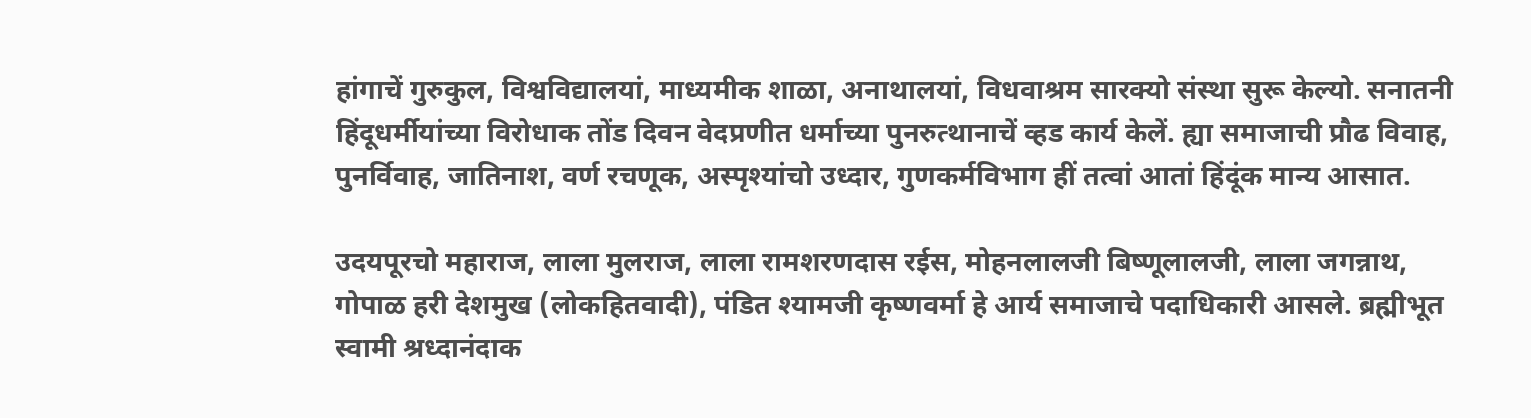हांगाचें गुरुकुल, विश्वविद्यालयां, माध्यमीक शाळा, अनाथालयां, विधवाश्रम सारक्यो संस्था सुरू केल्यो. सनातनी हिंदूधर्मीयांच्या विरोधाक तोंड दिवन वेदप्रणीत धर्माच्या पुनरुत्थानाचें व्हड कार्य केलें. ह्या समाजाची प्रौढ विवाह, पुनर्विवाह, जातिनाश, वर्ण रचणूक, अस्पृश्यांचो उध्दार, गुणकर्मविभाग हीं तत्वां आतां हिंदूंक मान्य आसात.

उदयपूरचो महाराज, लाला मुलराज, लाला रामशरणदास रईस, मोहनलालजी बिष्णूलालजी, लाला जगन्नाथ, गोपाळ हरी देशमुख (लोकहितवादी), पंडित श्यामजी कृष्णवर्मा हे आर्य समाजाचे पदाधिकारी आसले. ब्रह्मीभूत स्वामी श्रध्दानंदाक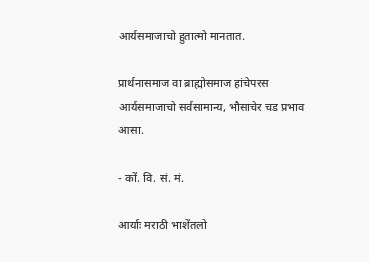आर्यसमाजाचो हुतात्मो मानतात.

प्रार्थनासमाज वा ब्राह्मोसमाज हांचेपरस आर्यसमाजाचो सर्वसामान्य, भौसाचेर चड प्रभाव आसा.

- कों. वि. सं. मं.

आर्याः मराठी भाशेंतलो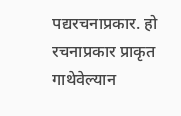पद्यरचनाप्रकार. हो रचनाप्रकार प्राकृत गाथेवेल्यान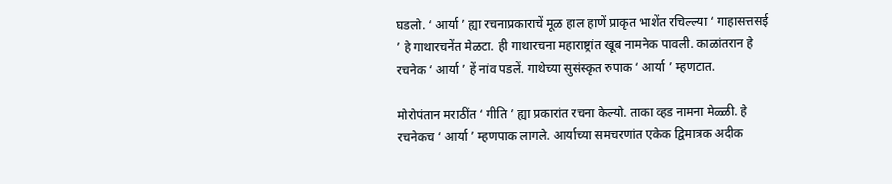घडलो. ‘ आर्या ’ ह्या रचनाप्रकाराचें मूळ हाल हाणें प्राकृत भाशेंत रचिल्ल्या ‘ गाहासत्तसई ’ हे गाथारचनेंत मेळटा. ही गाथारचना महाराष्ट्रांत खूब नामनेक पावली. काळांतरान हे रचनेक ‘ आर्या ’ हें नांव पडलें. गाथेच्या सुसंस्कृत रुपाक ‘ आर्या ’ म्हणटात.

मोरोपंतान मराठींत ‘ गीति ’ ह्या प्रकारांत रचना केल्यो. ताका व्हड नामना मेळ्ळी. हे रचनेकच ‘ आर्या ’ म्हणपाक लागले. आर्याच्या समचरणांत एकेक द्विमात्रक अदीक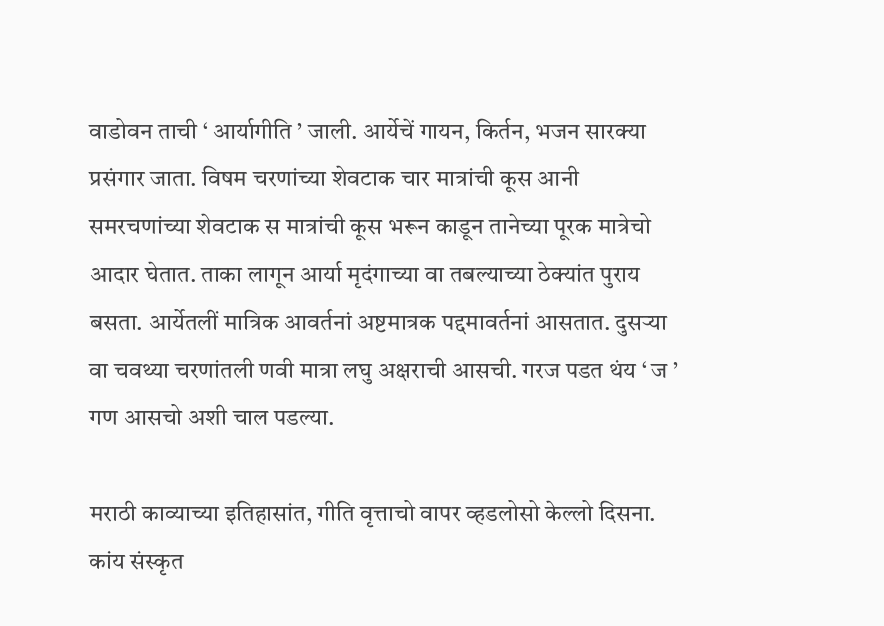वाडोवन ताची ‘ आर्यागीति ’ जाली. आर्येचें गायन, किर्तन, भजन सारक्या प्रसंगार जाता. विषम चरणांच्या शेवटाक चार मात्रांची कूस आनी समरचणांच्या शेवटाक स मात्रांची कूस भरून काडून तानेच्या पूरक मात्रेचो आदार घेतात. ताका लागून आर्या मृदंगाच्या वा तबल्याच्या ठेक्यांत पुराय बसता. आर्येतलीं मात्रिक आवर्तनां अष्टमात्रक पद्दमावर्तनां आसतात. दुसऱ्या वा चवथ्या चरणांतली णवी मात्रा लघु अक्षराची आसची. गरज पडत थंय ‘ ज ’ गण आसचो अशी चाल पडल्या.

मराठी काव्याच्या इतिहासांत, गीति वृत्ताचो वापर व्हडलोसो केल्लो दिसना. कांय संस्कृत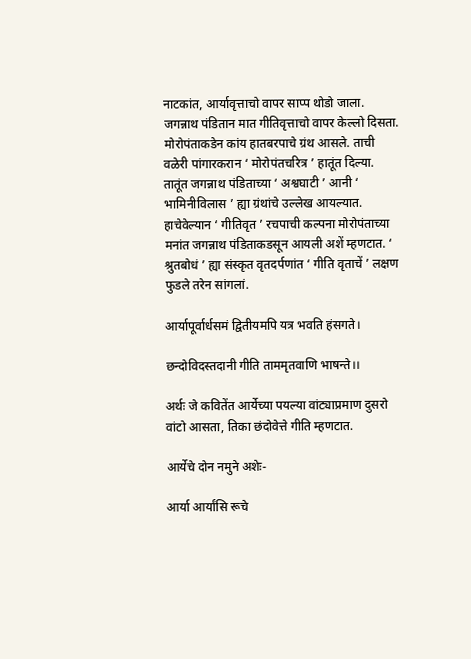नाटकांत, आर्यावृत्ताचो वापर साप्प थोडो जाला. जगन्नाथ पंडितान मात गीतिवृत्ताचो वापर केल्लो दिसता. मोरोपंताकडेन कांय हातबरपाचे ग्रंथ आसले. ताची वळेरी पांगारकरान ‘ मोरोपंतचरित्र ’ हातूंत दिल्या. तातूंत जगन्नाथ पंडिताच्या ‘ अश्वघाटी ’ आनी ‘ भामिनीविलास ’ ह्या ग्रंथांचे उल्लेख आयल्यात. हाचेवेल्यान ‘ गीतिवृत ’ रचपाची कल्पना मोरोपंताच्या मनांत जगन्नाथ पंडिताकडसून आयली अशें म्हणटात. ‘ श्रुतबोधं ’ ह्या संस्कृत वृतदर्पणांत ‘ गीति वृताचें ’ लक्षण फुडले तरेन सांगलां.

आर्यापूर्वार्धसमं द्वितीयमपि यत्र भवति हंसगते।

छन्दोविदस्तदानी गीति ताममृतवाणि भाषन्ते।।

अर्थः जे कवितेंत आर्येच्या पयल्या वांट्याप्रमाण दुसरो वांटो आसता, तिका छंदोवेत्ते गीति म्हणटात.

आर्येचे दोन नमुने अशेः-

आर्या आर्यांसि रूचे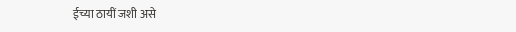ईच्या ठायीं जशी असे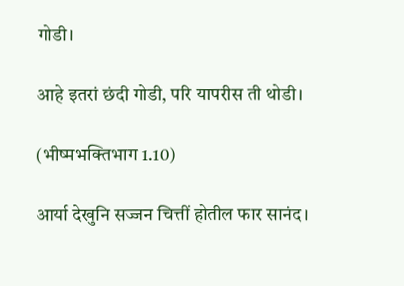गोडी।

आहे इतरां छंदी गोडी, परि यापरीस ती थोडी।

(भीष्मभक्तिभाग 1.10)

आर्या देखुनि सज्जन चित्तीं होतील फार सानंद।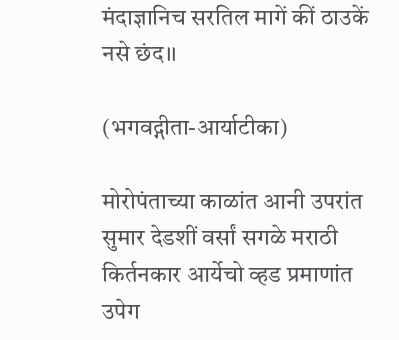मंदाज्ञानिच सरतिल मागें कीं ठाउकें नसे छंद।।

(भगवद्गीता-आर्याटीका)

मोरोपंताच्या काळांत आनी उपरांत सुमार देडशीं वर्सां सगळे मराठी किर्तनकार आर्येचो व्हड प्रमाणांत उपेग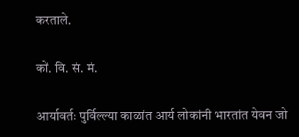करताले.

कों. वि. सं. मं.

आर्यावर्तः पुर्विल्ल्या काळांत आर्य लोकांनी भारतांत येवन जो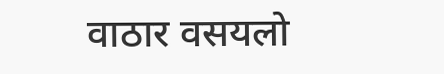वाठार वसयलो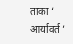ताका ‘ आर्यावर्त ’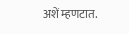अशें म्हणटात.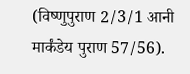(विष्णुपुराण 2/3/1 आनी मार्कंडेय पुराण 57/56).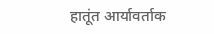हातूंत आर्यावर्ताक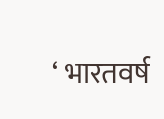‘ भारतवर्ष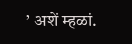’ अशें म्हळां.